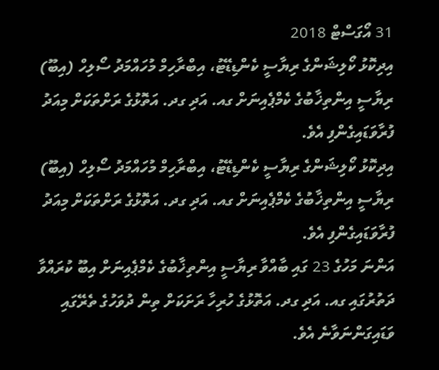31 އޯގަސްޓް 2018
އިދިކޮޅު ކޯލިޝަންގެ ރިޔާސީ ކެންޑިޑޭޓު، އިބްރާހިމް މުހައްމަދު ސޯލިހް (އިބޫ) ރިޔާސީ އިންތިޚާބުގެ ކެމްޕެއިނަށް ގއ. އަދި ގދ. އަތޮޅުގެ ރަށްތަކަށް މިއަދު ފުރާވަޑައިގެންފި އެވެ.
އިދިކޮޅު ކޯލިޝަންގެ ރިޔާސީ ކެންޑިޑޭޓު، އިބްރާހިމް މުހައްމަދު ސޯލިހް (އިބޫ) ރިޔާސީ އިންތިޚާބުގެ ކެމްޕެއިނަށް ގއ. އަދި ގދ. އަތޮޅުގެ ރަށްތަކަށް މިއަދު ފުރާވަޑައިގެންފި އެވެ.
އަންނަ މަހުގެ 23 ގައި ބާއްވާ ރިޔާސީ އިންތިޚާބުގެ ކެމްޕެއިނަށް އިބޫ ކުރައްވާ ދަތުރުގައި ގއ. އަދި ގދ. އަތޮޅުގެ ހުރިހާ ރަށަކަށް ތިން ދުވަހުގެ ތެރޭގައި ވަޑައިގަންނަވާނެ އެވެ.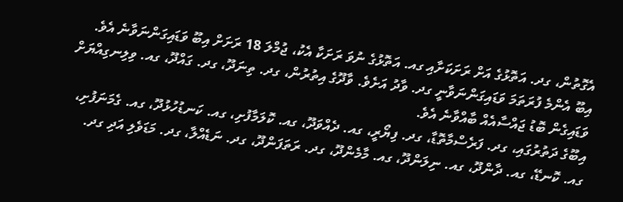އެގޮތުން، ގދ. އަތޮޅުގެ އަށް ރަށަކަށާއި ގއ. އަތޮޅުގެ ނުވަ ރަށަކާ އެކު، ޖުމްލަ 18 ރަށަށް އިބޫ ވަޑައިގަންނަވާނެ އެވެ.
އިބޫ އެންމެ ފުރަތަމަ ވަޑައިގަންނަވާނީ ގދ. ވާދު އަށެވެ. ވާދޫގެ އިތުރުން، ގދ. ތިނަދޫ، ގދ. ގައްދޫ، ގއ. ވިލިނގިއްޔަށް ވަޑައިގެން ބޮޑު ޖައްސާއެއް ބާއްވާނެ އެވެ.
އިބޫގެ ދަތުރުގައި، ގދ. ފަރެސްމާތޮޑާ، ގދ. ފިޔޯރީ، ގއ. ދެއްވަދޫ، ގއ. ކޮލަމާފުށި، ގއ. ކަނޑުހުޅުދޫ، ގއ. ގެމަނަފުށި، ގއ. ކޮނޑޭ، ގއ. ދާންދޫ، ގއ. ނިލަންދޫ، ގއ. މާމެންދޫ، ގދ. ރަތަފަންދޫ، ގދ. ނަޑެއްލާ، ގދ. މަޑަވެލި އަދި ގދ.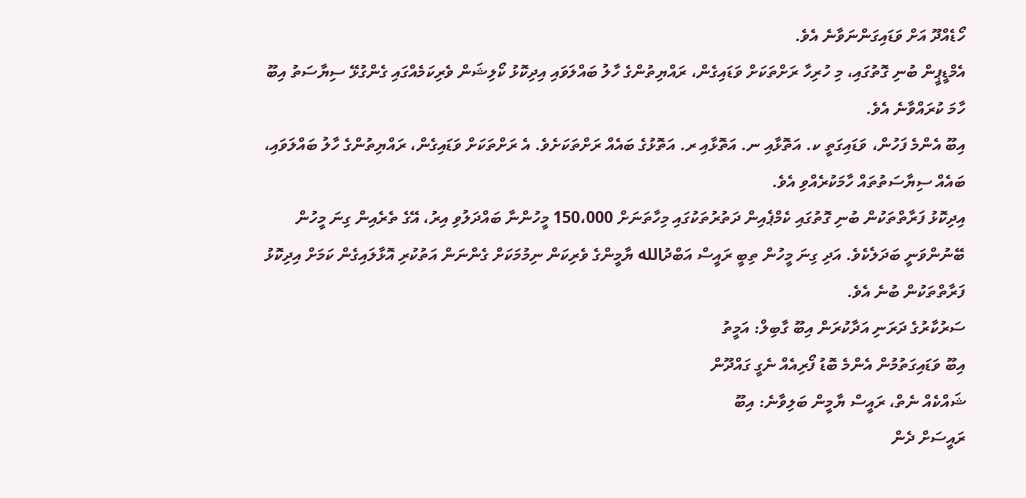ހޯޑެއްދޫ އަށް ވަޑައިގަންނަވާނެ އެވެ.
އެމްޑީޕީން ބުނި ގޮތުގައި، މި ހުރިހާ ރަށްތަކަށް ވަޑައިގެން، ރައްޔިތުންގެ ހާލު ބައްލަވައި އިދިކޮޅު ކޯލިޝަން ވެރިކަމެއްގައި ގެންގުޅޭ ސިޔާސަތު އިބޫ ހާމަ ކުރައްވާނެ އެވެ.
އިބޫ އެންމެ ފަހުން، ވަޑައިގަތީ ކ. އަތޮޅާއި ނ. އަތޮޅާއި ރ. އަތޮޅުގެ ބައެއް ރަށްތަކަށެވެ. އެ ރަށްތަކަށް ވަޑައިގެން، ރައްޔިތުންގެ ހާލު ބައްލަވައި، ބައެއް ސިޔާސަތުތައް ހާމަކުރެއްވި އެވެ.
އިދިކޮޅު ފަރާތްތަކުން ބުނި ގޮތުގައި ކެމްޕެއިން ދަތުރުތަކުގައި މިހާތަނަށް 150،000 މީހުންނާ ބައްދަލުވި އިރު، އޭގެ ތެރެއިން ގިނަ މީހުން ބޭނުންވަނީ ބަދަލެކެވެ. އަދި ގިނަ މީހުން ތިބީ ރައީސް އަބްދުالله ޔާމީންގެ ވެރިކަން ނިމުމަކަށް ގެންނަން އަތުކުރި އޮޅާލައިގެން ކަމަށް އިދިކޮޅު ފަރާތްތަކުން ބުނެ އެވެ.
ސަރުކާރުގެ ދަރަނި އަދާކުރަން އިބޫ ގާބިލް: އަމީތު
އިބޫ ވަޑައިގަތުމުން އެންމެ ބޮޑު ފޯރިއެއް ނެގީ ގައްދޫން
ޝައްކެއް ނެތް، ރައީސް ޔާމީން ބަލިވާނެ: އިބޫ
ރައީސަށް ދެން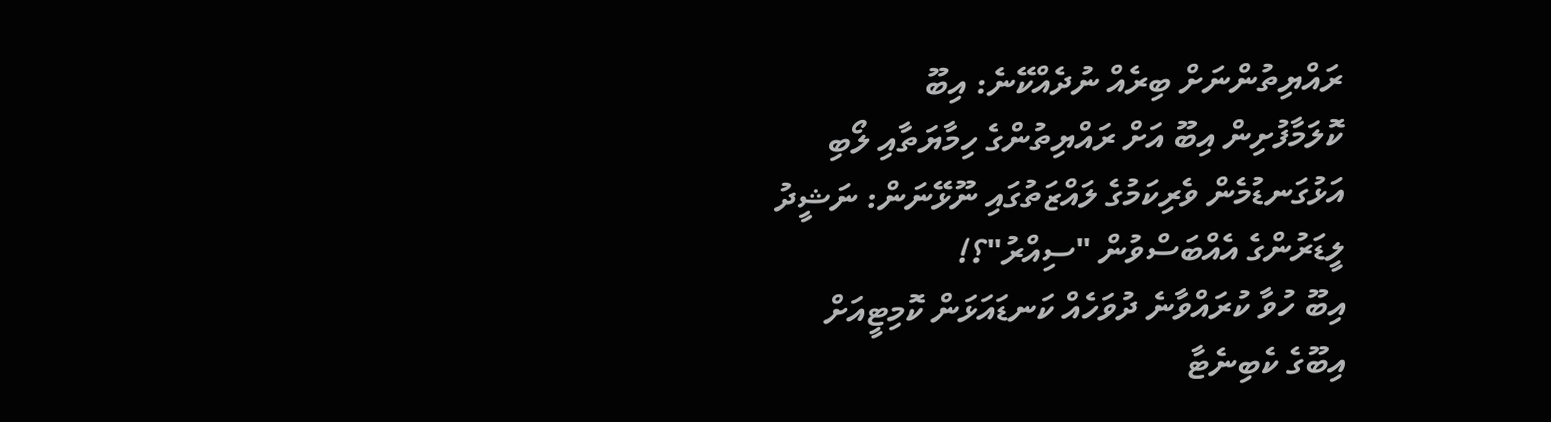ރައްޔިތުންނަށް ބިރެއް ނުދެއްކޭނެ: އިބޫ
ކޮލަމާފުށިން އިބޫ އަށް ރައްޔިތުންގެ ހިމާޔަތާއި ލޯބި
އަޅުގަނޑުމެން ވެރިކަމުގެ ލައްޒަތުގައި ނޫޅޭނަން: ނަޝީދު
ލީޑަރުންގެ އެއްބަސްވުން "ސިއްރު"؟!
އިބޫ ހުވާ ކުރައްވާނެ ދުވަހެއް ކަނޑައަޅަން ކޮމިޓީއަށް
އިބޫގެ ކެބިނެޓާ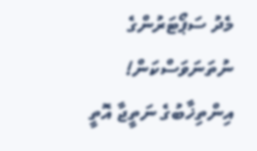މެދު ސަޕޯޓަރުންގެ ނުތަނަވަސްކަން!
އިންތިޚާބުގެ ނަތީޖާ އޮތީ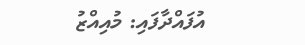އުފައްދާފައި: މުއިއްޒު